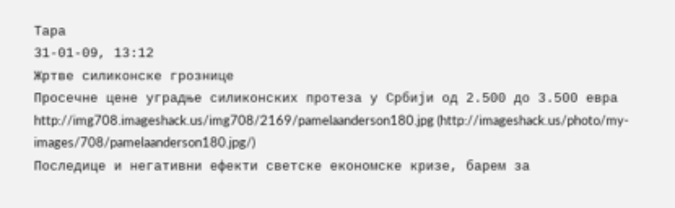Тара
31-01-09, 13:12
Жртве силиконске грознице
Просечне цене уградње силиконских протеза у Србији од 2.500 до 3.500 евра
http://img708.imageshack.us/img708/2169/pamelaanderson180.jpg (http://imageshack.us/photo/my-images/708/pamelaanderson180.jpg/)
Последице и негативни ефекти светске економске кризе, барем за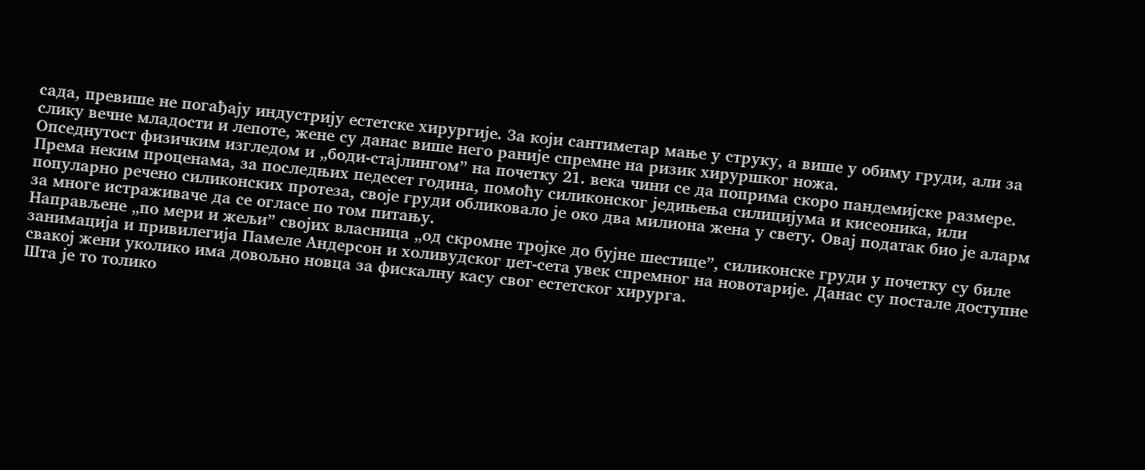сада, превише не погађају индустрију естетске хирургије. За који сантиметар мање у струку, а више у обиму груди, али за слику вечне младости и лепоте, жене су данас више него раније спремне на ризик хируршког ножа.
Опседнутост физичким изгледом и „боди-стајлингом” на почетку 21. века чини се да поприма скоро пандемијске размере.
Према неким проценама, за последњих педесет година, помоћу силиконског једињења силицијума и кисеоника, или популарно речено силиконских протеза, своје груди обликовало је око два милиона жена у свету. Овај податак био је аларм за многе истраживаче да се огласе по том питању.
Направљене „по мери и жељи” својих власница „од скромне тројке до бујне шестице”, силиконске груди у почетку су биле занимација и привилегија Памеле Андерсон и холивудског џет-сета увек спремног на новотарије. Данас су постале доступне свакој жени уколико има довољно новца за фискалну касу свог естетског хирурга.
Шта је то толико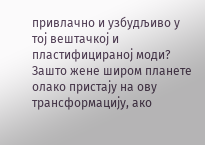привлачно и узбудљиво у тој вештачкој и пластифицираној моди? Зашто жене широм планете олако пристају на ову трансформацију, ако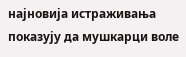најновија истраживања показују да мушкарци воле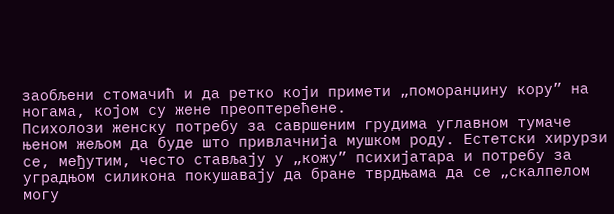заобљени стомачић и да ретко који примети „поморанџину кору” на ногама, којом су жене преоптерећене.
Психолози женску потребу за савршеним грудима углавном тумаче њеном жељом да буде што привлачнија мушком роду. Естетски хирурзи се, међутим, често стављају у „кожу” психијатара и потребу за уградњом силикона покушавају да бране тврдњама да се „скалпелом могу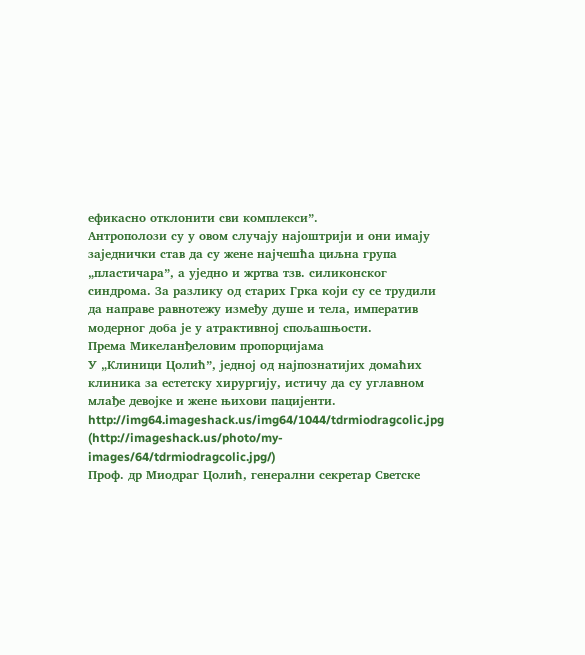ефикасно отклонити сви комплекси”.
Антрополози су у овом случају најоштрији и они имају заједнички став да су жене најчешћа циљна група „пластичара”, а уједно и жртва тзв. силиконског синдрома. За разлику од старих Грка који су се трудили да направе равнотежу између душе и тела, императив модерног доба је у атрактивној спољашњости.
Према Микеланђеловим пропорцијама
У „Клиници Цолић”, једној од најпознатијих домаћих клиника за естетску хирургију, истичу да су углавном млађе девојке и жене њихови пацијенти.
http://img64.imageshack.us/img64/1044/tdrmiodragcolic.jpg (http://imageshack.us/photo/my-images/64/tdrmiodragcolic.jpg/)
Проф. др Миодраг Цолић, генерални секретар Светске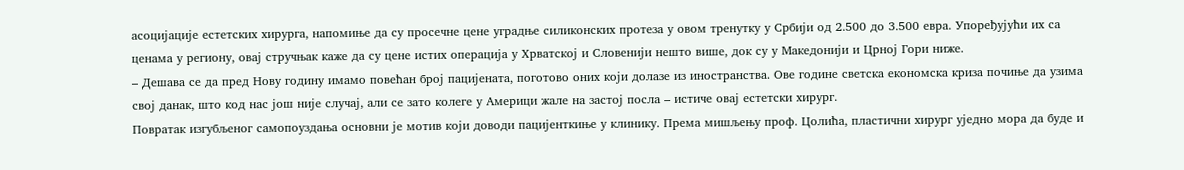асоцијације естетских хирурга, напомиње да су просечне цене уградње силиконских протеза у овом тренутку у Србији од 2.500 до 3.500 евра. Упоређујући их са ценама у региону, овај стручњак каже да су цене истих операција у Хрватској и Словенији нешто више, док су у Македонији и Црној Гори ниже.
– Дешава се да пред Нову годину имамо повећан број пацијената, поготово оних који долазе из иностранства. Ове године светска економска криза почиње да узима свој данак, што код нас још није случај, али се зато колеге у Америци жале на застој посла – истиче овај естетски хирург.
Повратак изгубљеног самопоуздања основни је мотив који доводи пацијенткиње у клинику. Према мишљењу проф. Цолића, пластични хирург уједно мора да буде и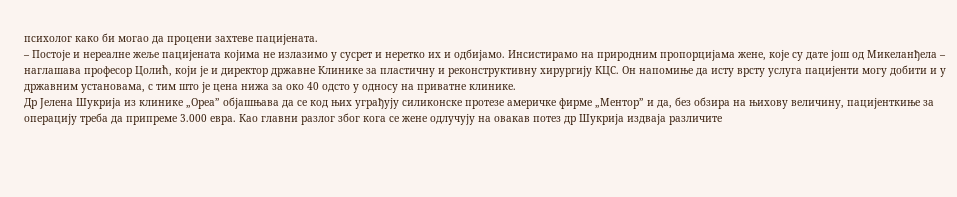психолог како би могао да процени захтеве пацијената.
– Постоје и нереалне жеље пацијената којима не излазимо у сусрет и неретко их и одбијамо. Инсистирамо на природним пропорцијама жене, које су дате још од Микеланђела – наглашава професор Цолић, који је и директор државне Клинике за пластичну и реконструктивну хирургију КЦС. Он напомиње да исту врсту услуга пацијенти могу добити и у државним установама, с тим што је цена нижа за око 40 одсто у односу на приватне клинике.
Др Јелена Шукрија из клинике „Ореа” објашњава да се код њих уграђују силиконске протезе америчке фирме „Ментор” и да, без обзира на њихову величину, пацијенткиње за операцију треба да припреме 3.000 евра. Као главни разлог због кога се жене одлучују на овакав потез др Шукрија издваја различите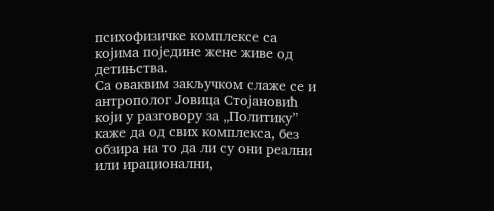психофизичке комплексе са којима поједине жене живе од детињства.
Са оваквим закључком слаже се и антрополог Јовица Стојановић који у разговору за „Политику” каже да од свих комплекса, без обзира на то да ли су они реални или ирационални,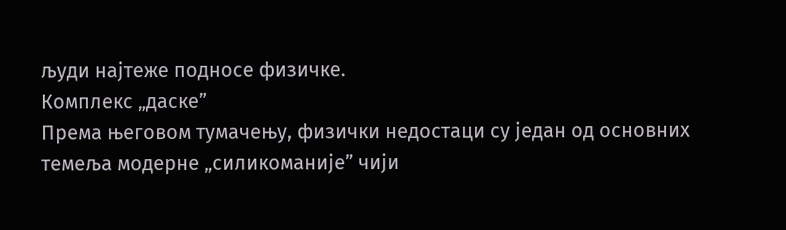људи најтеже подносе физичке.
Комплекс „даске”
Према његовом тумачењу, физички недостаци су један од основних темеља модерне „силикоманије” чији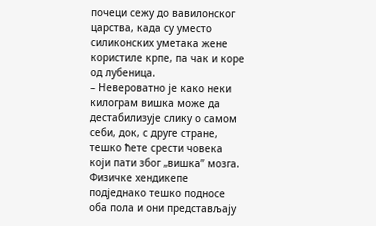почеци сежу до вавилонског царства, када су уместо силиконских уметака жене користиле крпе, па чак и коре од лубеница.
– Невероватно је како неки килограм вишка може да дестабилизује слику о самом себи, док, с друге стране, тешко ћете срести човека који пати због „вишка” мозга. Физичке хендикепе подједнако тешко подносе оба пола и они представљају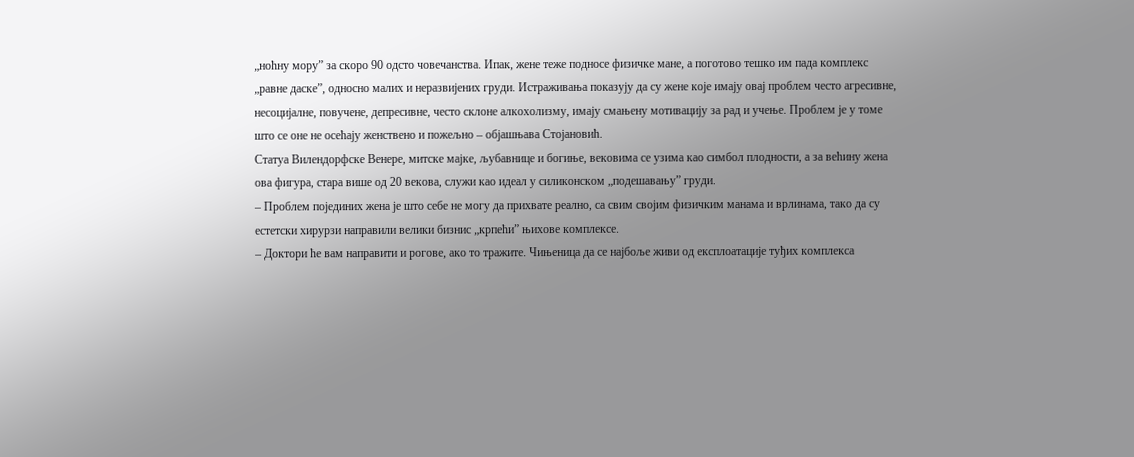„ноћну мору” за скоро 90 одсто човечанства. Ипак, жене теже подносе физичке мане, а поготово тешко им пада комплекс „равне даске”, односно малих и неразвијених груди. Истраживања показују да су жене које имају овај проблем често агресивне, несоцијалне, повучене, депресивне, често склоне алкохолизму, имају смањену мотивацију за рад и учење. Проблем је у томе што се оне не осећају женствено и пожељно – објашњава Стојановић.
Статуа Вилендорфске Венере, митске мајке, љубавнице и богиње, вековима се узима као симбол плодности, а за већину жена ова фигура, стара више од 20 векова, служи као идеал у силиконском „подешавању” груди.
– Проблем појединих жена је што себе не могу да прихвате реално, са свим својим физичким манама и врлинама, тако да су естетски хирурзи направили велики бизнис „крпећи” њихове комплексе.
– Доктори ће вам направити и рогове, ако то тражите. Чињеница да се најбоље живи од експлоатације туђих комплекса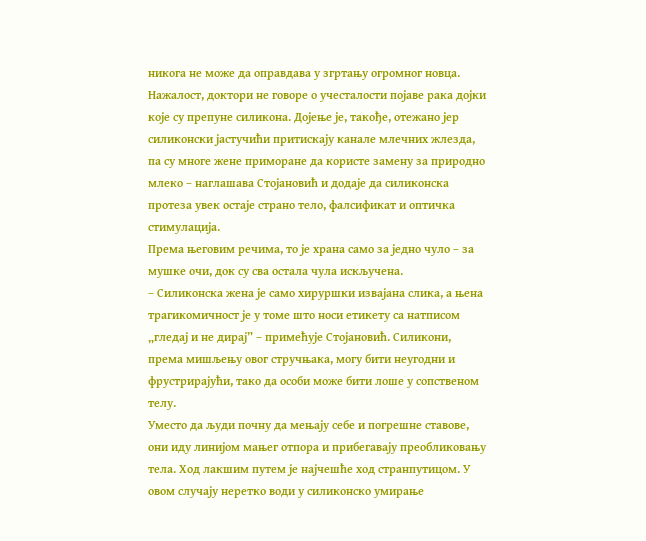никога не може да оправдава у згртању огромног новца. Нажалост, доктори не говоре о учесталости појаве рака дојки које су препуне силикона. Дојење је, такође, отежано јер силиконски јастучићи притискају канале млечних жлезда, па су многе жене приморане да користе замену за природно млеко – наглашава Стојановић и додаје да силиконска протеза увек остаје страно тело, фалсификат и оптичка стимулација.
Према његовим речима, то је храна само за једно чуло – за мушке очи, док су сва остала чула искључена.
– Силиконска жена је само хируршки извајана слика, а њена трагикомичност је у томе што носи етикету са натписом „гледај и не дирај” – примећује Стојановић. Силикони, према мишљењу овог стручњака, могу бити неугодни и фрустрирајући, тако да особи може бити лоше у сопственом телу.
Уместо да људи почну да мењају себе и погрешне ставове, они иду линијом мањег отпора и прибегавају преобликовању тела. Ход лакшим путем је најчешће ход странпутицом. У овом случају неретко води у силиконско умирање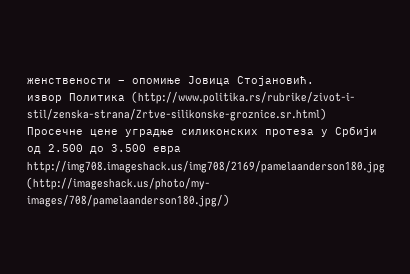женствености – опомиње Јовица Стојановић.
извор Политика (http://www.politika.rs/rubrike/zivot-i-stil/zenska-strana/Zrtve-silikonske-groznice.sr.html)
Просечне цене уградње силиконских протеза у Србији од 2.500 до 3.500 евра
http://img708.imageshack.us/img708/2169/pamelaanderson180.jpg (http://imageshack.us/photo/my-images/708/pamelaanderson180.jpg/)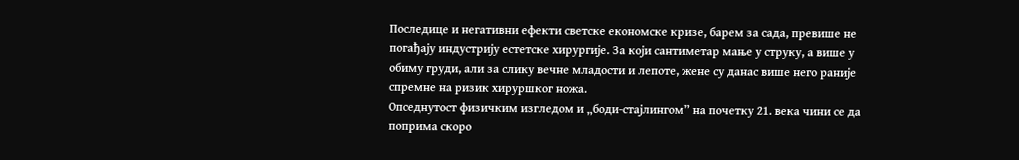Последице и негативни ефекти светске економске кризе, барем за сада, превише не погађају индустрију естетске хирургије. За који сантиметар мање у струку, а више у обиму груди, али за слику вечне младости и лепоте, жене су данас више него раније спремне на ризик хируршког ножа.
Опседнутост физичким изгледом и „боди-стајлингом” на почетку 21. века чини се да поприма скоро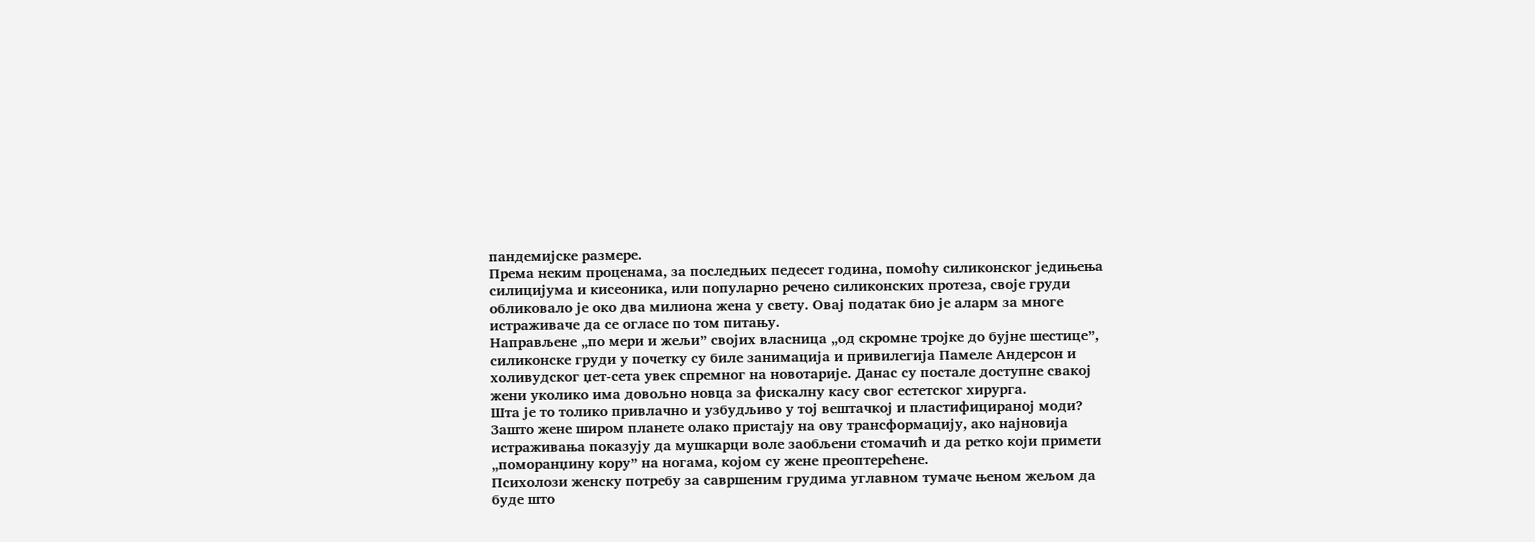пандемијске размере.
Према неким проценама, за последњих педесет година, помоћу силиконског једињења силицијума и кисеоника, или популарно речено силиконских протеза, своје груди обликовало је око два милиона жена у свету. Овај податак био је аларм за многе истраживаче да се огласе по том питању.
Направљене „по мери и жељи” својих власница „од скромне тројке до бујне шестице”, силиконске груди у почетку су биле занимација и привилегија Памеле Андерсон и холивудског џет-сета увек спремног на новотарије. Данас су постале доступне свакој жени уколико има довољно новца за фискалну касу свог естетског хирурга.
Шта је то толико привлачно и узбудљиво у тој вештачкој и пластифицираној моди? Зашто жене широм планете олако пристају на ову трансформацију, ако најновија истраживања показују да мушкарци воле заобљени стомачић и да ретко који примети „поморанџину кору” на ногама, којом су жене преоптерећене.
Психолози женску потребу за савршеним грудима углавном тумаче њеном жељом да буде што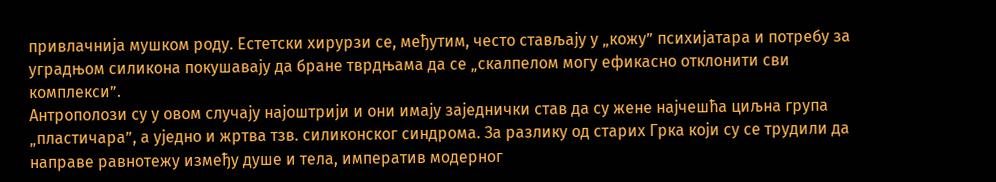привлачнија мушком роду. Естетски хирурзи се, међутим, често стављају у „кожу” психијатара и потребу за уградњом силикона покушавају да бране тврдњама да се „скалпелом могу ефикасно отклонити сви комплекси”.
Антрополози су у овом случају најоштрији и они имају заједнички став да су жене најчешћа циљна група „пластичара”, а уједно и жртва тзв. силиконског синдрома. За разлику од старих Грка који су се трудили да направе равнотежу између душе и тела, императив модерног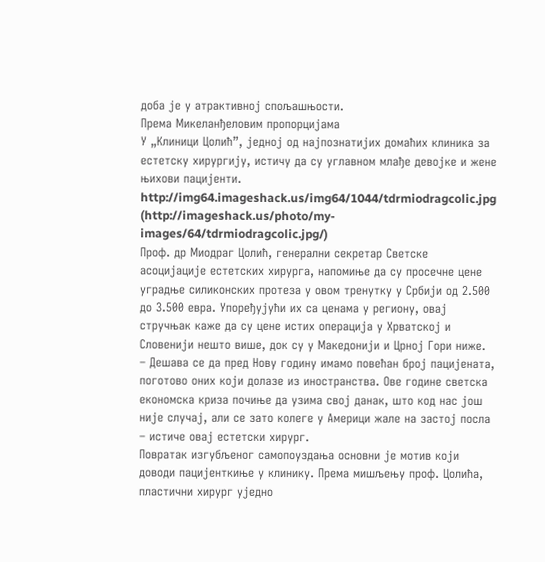доба је у атрактивној спољашњости.
Према Микеланђеловим пропорцијама
У „Клиници Цолић”, једној од најпознатијих домаћих клиника за естетску хирургију, истичу да су углавном млађе девојке и жене њихови пацијенти.
http://img64.imageshack.us/img64/1044/tdrmiodragcolic.jpg (http://imageshack.us/photo/my-images/64/tdrmiodragcolic.jpg/)
Проф. др Миодраг Цолић, генерални секретар Светске асоцијације естетских хирурга, напомиње да су просечне цене уградње силиконских протеза у овом тренутку у Србији од 2.500 до 3.500 евра. Упоређујући их са ценама у региону, овај стручњак каже да су цене истих операција у Хрватској и Словенији нешто више, док су у Македонији и Црној Гори ниже.
– Дешава се да пред Нову годину имамо повећан број пацијената, поготово оних који долазе из иностранства. Ове године светска економска криза почиње да узима свој данак, што код нас још није случај, али се зато колеге у Америци жале на застој посла – истиче овај естетски хирург.
Повратак изгубљеног самопоуздања основни је мотив који доводи пацијенткиње у клинику. Према мишљењу проф. Цолића, пластични хирург уједно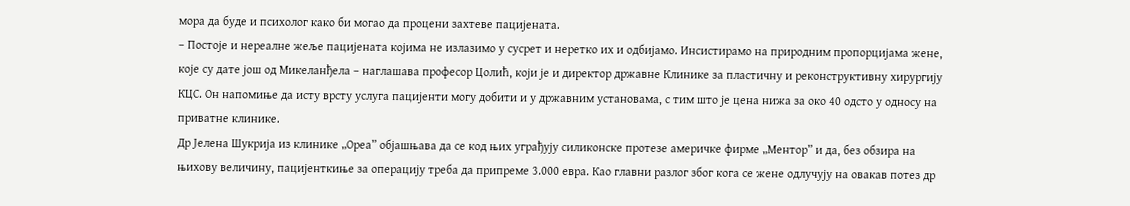мора да буде и психолог како би могао да процени захтеве пацијената.
– Постоје и нереалне жеље пацијената којима не излазимо у сусрет и неретко их и одбијамо. Инсистирамо на природним пропорцијама жене, које су дате још од Микеланђела – наглашава професор Цолић, који је и директор државне Клинике за пластичну и реконструктивну хирургију КЦС. Он напомиње да исту врсту услуга пацијенти могу добити и у државним установама, с тим што је цена нижа за око 40 одсто у односу на приватне клинике.
Др Јелена Шукрија из клинике „Ореа” објашњава да се код њих уграђују силиконске протезе америчке фирме „Ментор” и да, без обзира на њихову величину, пацијенткиње за операцију треба да припреме 3.000 евра. Као главни разлог због кога се жене одлучују на овакав потез др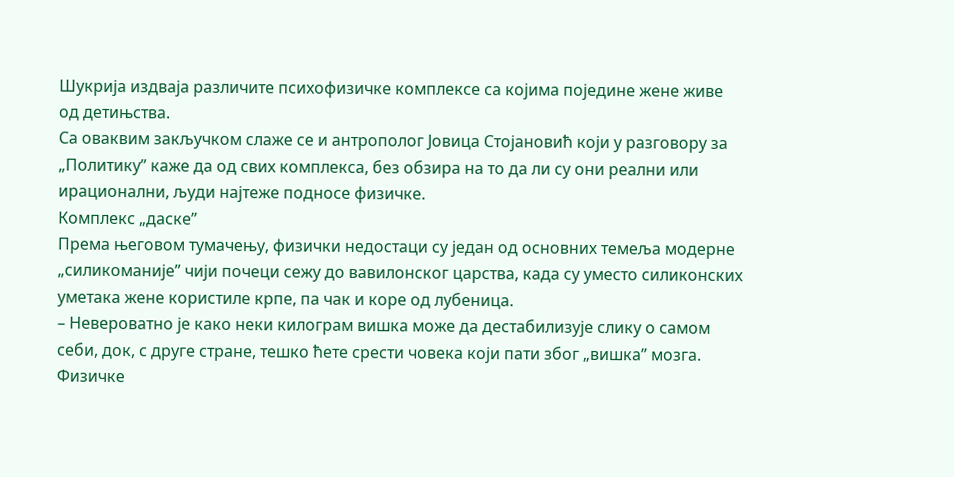Шукрија издваја различите психофизичке комплексе са којима поједине жене живе од детињства.
Са оваквим закључком слаже се и антрополог Јовица Стојановић који у разговору за „Политику” каже да од свих комплекса, без обзира на то да ли су они реални или ирационални, људи најтеже подносе физичке.
Комплекс „даске”
Према његовом тумачењу, физички недостаци су један од основних темеља модерне „силикоманије” чији почеци сежу до вавилонског царства, када су уместо силиконских уметака жене користиле крпе, па чак и коре од лубеница.
– Невероватно је како неки килограм вишка може да дестабилизује слику о самом себи, док, с друге стране, тешко ћете срести човека који пати због „вишка” мозга. Физичке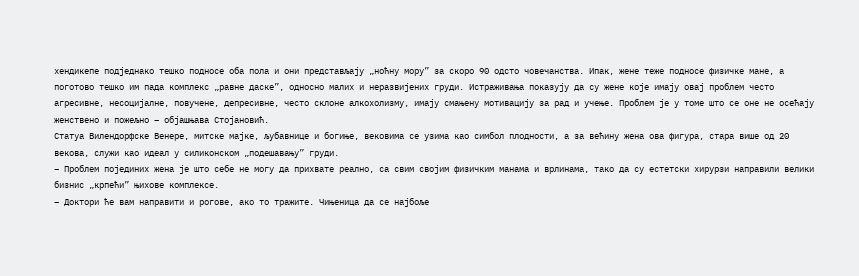хендикепе подједнако тешко подносе оба пола и они представљају „ноћну мору” за скоро 90 одсто човечанства. Ипак, жене теже подносе физичке мане, а поготово тешко им пада комплекс „равне даске”, односно малих и неразвијених груди. Истраживања показују да су жене које имају овај проблем често агресивне, несоцијалне, повучене, депресивне, често склоне алкохолизму, имају смањену мотивацију за рад и учење. Проблем је у томе што се оне не осећају женствено и пожељно – објашњава Стојановић.
Статуа Вилендорфске Венере, митске мајке, љубавнице и богиње, вековима се узима као симбол плодности, а за већину жена ова фигура, стара више од 20 векова, служи као идеал у силиконском „подешавању” груди.
– Проблем појединих жена је што себе не могу да прихвате реално, са свим својим физичким манама и врлинама, тако да су естетски хирурзи направили велики бизнис „крпећи” њихове комплексе.
– Доктори ће вам направити и рогове, ако то тражите. Чињеница да се најбоље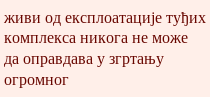живи од експлоатације туђих комплекса никога не може да оправдава у згртању огромног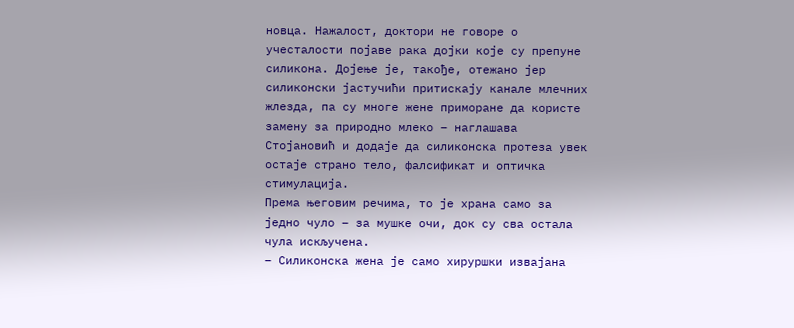новца. Нажалост, доктори не говоре о учесталости појаве рака дојки које су препуне силикона. Дојење је, такође, отежано јер силиконски јастучићи притискају канале млечних жлезда, па су многе жене приморане да користе замену за природно млеко – наглашава Стојановић и додаје да силиконска протеза увек остаје страно тело, фалсификат и оптичка стимулација.
Према његовим речима, то је храна само за једно чуло – за мушке очи, док су сва остала чула искључена.
– Силиконска жена је само хируршки извајана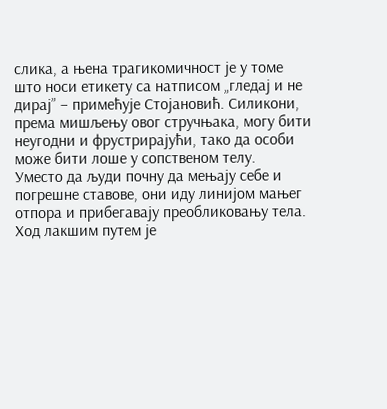слика, а њена трагикомичност је у томе што носи етикету са натписом „гледај и не дирај” – примећује Стојановић. Силикони, према мишљењу овог стручњака, могу бити неугодни и фрустрирајући, тако да особи може бити лоше у сопственом телу.
Уместо да људи почну да мењају себе и погрешне ставове, они иду линијом мањег отпора и прибегавају преобликовању тела. Ход лакшим путем је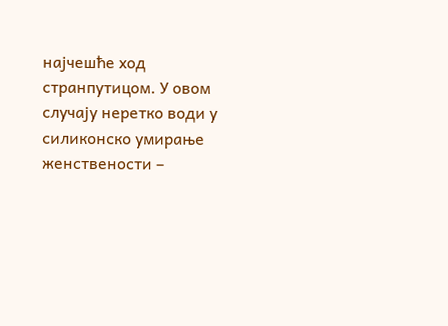најчешће ход странпутицом. У овом случају неретко води у силиконско умирање женствености –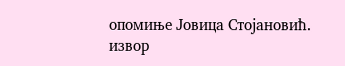опомиње Јовица Стојановић.
извор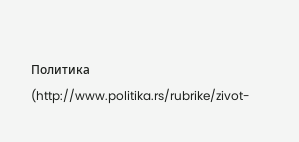Политика (http://www.politika.rs/rubrike/zivot-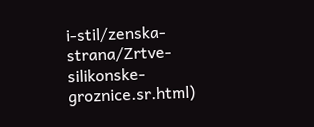i-stil/zenska-strana/Zrtve-silikonske-groznice.sr.html)